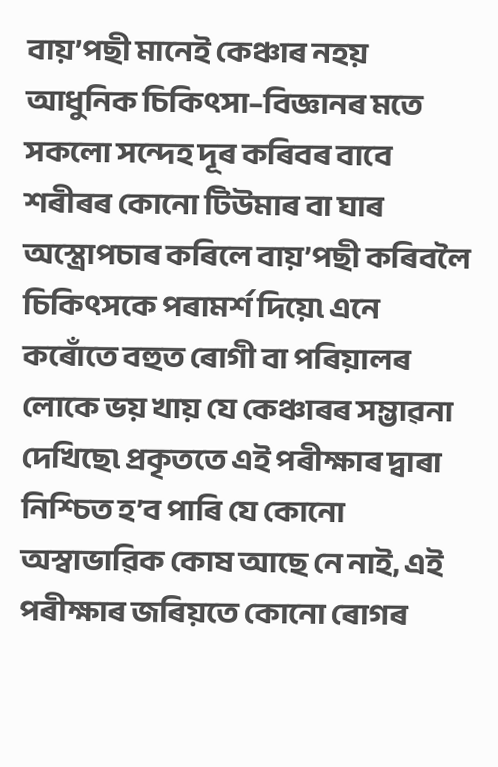বায়’পছী মানেই কেঞ্চাৰ নহয়
আধুনিক চিকিৎসা–বিজ্ঞানৰ মতে সকলো সন্দেহ দূৰ কৰিবৰ বাবে শৰীৰৰ কোনো টিউমাৰ বা ঘাৰ অস্ত্রোপচাৰ কৰিলে বায়’পছী কৰিবলৈ চিকিৎসকে পৰামর্শ দিয়ে৷ এনে কৰোঁতে বহুত ৰোগী বা পৰিয়ালৰ লোকে ভয় খায় যে কেঞ্চাৰৰ সম্ভাৱনা দেখিছে৷ প্রকৃততে এই পৰীক্ষাৰ দ্বাৰা নিশ্চিত হ’ব পাৰি যে কোনো অস্বাভাৱিক কোষ আছে নে নাই, এই পৰীক্ষাৰ জৰিয়তে কোনো ৰোগৰ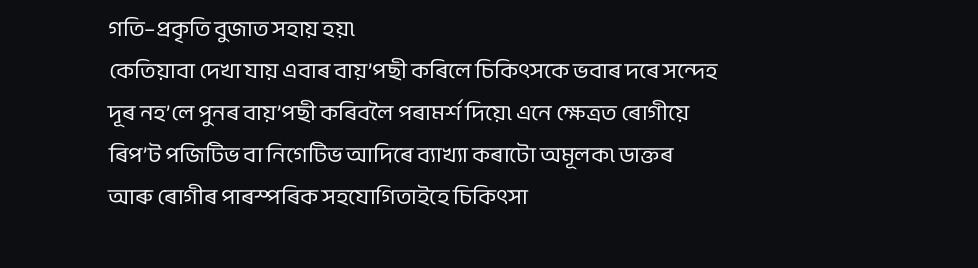গতি–প্রকৃতি বুজাত সহায় হয়৷
কেতিয়াবা দেখা যায় এবাৰ বায়’পছী কৰিলে চিকিৎসকে ভবাৰ দৰে সন্দেহ দূৰ নহ’লে পুনৰ বায়’পছী কৰিবলৈ পৰামর্শ দিয়ে৷ এনে ক্ষেত্রত ৰোগীয়ে ৰিপ’ট পজিটিভ বা নিগেটিভ আদিৰে ব্যাখ্যা কৰাটো অমূলক৷ ডাক্তৰ আৰু ৰোগীৰ পাৰস্পৰিক সহযোগিতাইহে চিকিৎসা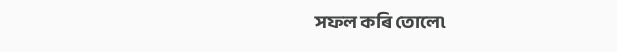সফল কৰি তোলে৷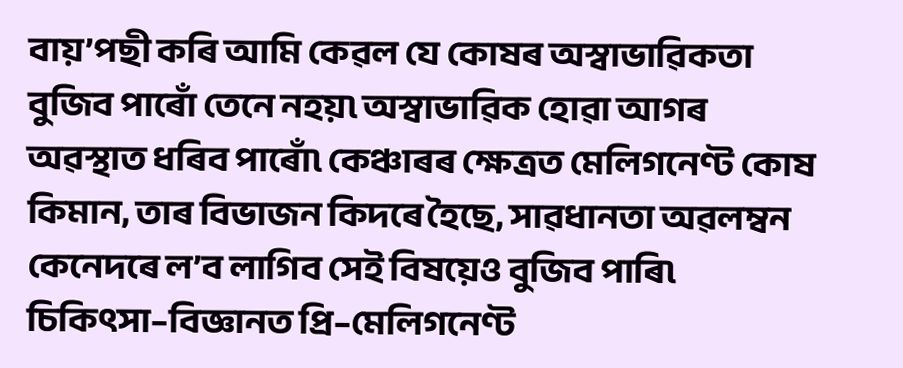বায়’পছী কৰি আমি কেৱল যে কোষৰ অস্বাভাৱিকতা বুজিব পাৰোঁ তেনে নহয়৷ অস্বাভাৱিক হোৱা আগৰ অৱস্থাত ধৰিব পাৰোঁ৷ কেঞ্চাৰৰ ক্ষেত্রত মেলিগনেণ্ট কোষ কিমান, তাৰ বিভাজন কিদৰে হৈছে, সাৱধানতা অৱলম্বন কেনেদৰে ল’ব লাগিব সেই বিষয়েও বুজিব পাৰি৷ চিকিৎসা–বিজ্ঞানত প্রি–মেলিগনেণ্ট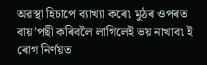অৱস্থা হিচাপে ব্যাখ্যা কৰে৷ মুঠৰ ওপৰত বায়’পছী কৰিবলৈ লাগিলেই ভয় নাখাব৷ ই ৰোগ নির্ণয়ত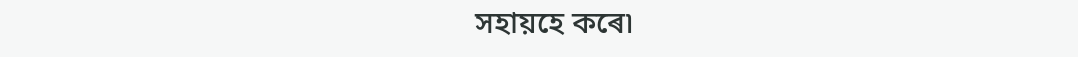সহায়হে কৰে৷